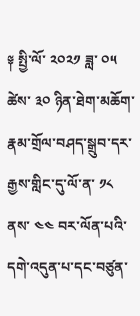༈ སྤྱི་ལོ་ ༢༠༢༡ ཟླ་ ༠༥ ཚེས་ ༣༠ ཉིན་ཐེག་མཆོག་རྣམ་གྲོལ་བཤད་སྒྲུབ་དར་རྒྱས་གླིང་དུ་ལོ་ན་ ༡༨ ནས་ ༤༤ བར་ལོན་པའི་དགེ་འདུན་པ་དང་བཙུན་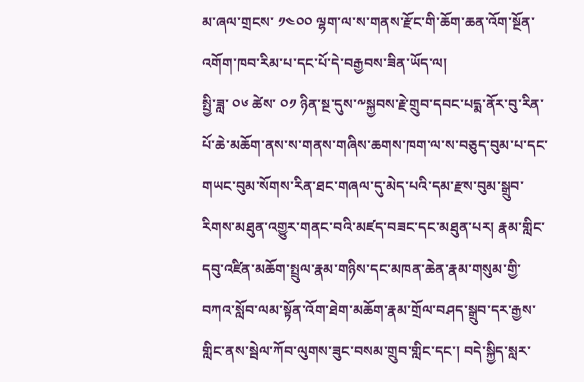མ་ཞལ་གྲངས་ ༡༤༠༠ ལྷག་ལ་ས་གནས་རྫོང་གི་ཆོག་ཆན་འོག་སྔོན་འགོག་ཁབ་རིམ་པ་དང་པོ་དེ་བརྒྱབས་ཟིན་ཡོད་ལ།
སྤྱི་ཟླ་ ༠༦ ཚེས་ ༠༡ ཉིན་སྔ་དུས་༸སྐྱབས་རྗེ་གྲུབ་དབང་པདྨ་ནོར་བུ་རིན་པོ་ཆེ་མཆོག་ནས་ས་གནས་གཞིས་ཆགས་ཁག་ལ་ས་བཅུད་བུམ་པ་དང་གཡང་བུམ་སོགས་རིན་ཐང་གཞལ་དུ་མེད་པའི་དམ་རྫས་བུམ་སྒྲུབ་རིགས་མཐུན་འགྱུར་གནང་བའི་མཛད་བཟང་དང་མཐུན་པར། རྣམ་གླིང་དབུ་འཛིན་མཆོག་སྤྲུལ་རྣམ་གཉིས་དང་མཁན་ཆེན་རྣམ་གསུམ་གྱི་བཀའ་སློབ་ལམ་སྟོན་འོག་ཐེག་མཆོག་རྣམ་གྲོལ་བཤད་སྒྲུབ་དར་རྒྱས་གླིང་ནས་སྦེལ་ཀོབ་ལུགས་ཟུང་བསམ་གྲུབ་གླིང་དང་། བདེ་སྐྱིད་སླར་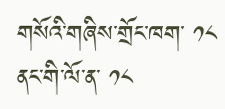གསོའི་གཞིས་གྲོང་ཁག་ ༡༨ ནང་གི་ལོ་ན་ ༡༨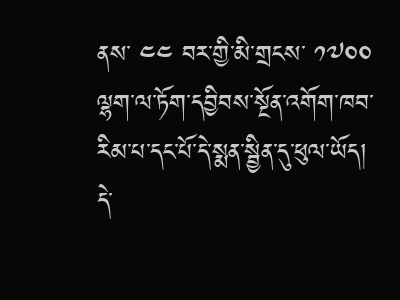ནས་ ༤༤ བར་གྱི་མི་གྲངས་ ༡༧༠༠ ལྷག་ལ་ཏོག་དབྱིབས་སྔོན་འགོག་ཁབ་རིམ་པ་དང་པོ་དེ་སྨན་སྦྱིན་དུ་ཕུལ་ཡོད།
དེ་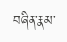བཞིན་རྣམ་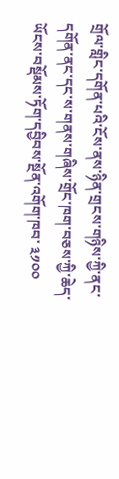གྲོལ་གླིང་དགོན་པའི་ངོས་ནས་ཉིན་གྲངས་གཉིས་ཀྱི་ནང་དགོན་ནང་དང་ས་གནས་གཞིས་གྲོང་ཁག་བཅས་ཀྱི་ཆེད་ཡོངས་བསྡོམས་ཏོག་དབྱིབས་སྔོན་འགོག་ཁབ་ ༣༡༠༠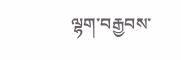ལྷག་བརྒྱབས་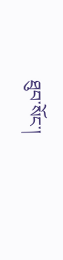ཐུབ་སོང་།